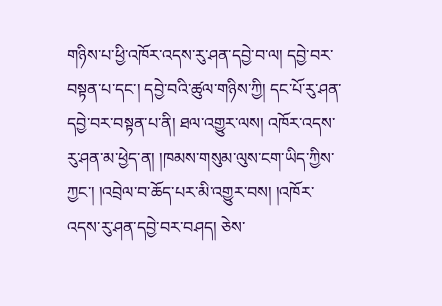གཉིས་པ་ཕྱི་འཁོར་འདས་རུ་ཤན་དབྱེ་བ་ལ། དབྱེ་བར་བསྟན་པ་དང་། དབྱེ་བའི་ཚུལ་གཉིས་ཀྱི། དང་པོ་རུ་ཤན་དབྱེ་བར་བསྟན་པ་ནི། ཐལ་འགྱུར་ལས། འཁོར་འདས་རུ་ཤན་མ་ཕྱེད་ན། །ཁམས་གསུམ་ལུས་ངག་ཡིད་ཀྱིས་ཀྱང་། །འབྲེལ་བ་ཆོད་པར་མི་འགྱུར་བས། །འཁོར་འདས་རུ་ཤན་དབྱེ་བར་བཤད། ཅེས་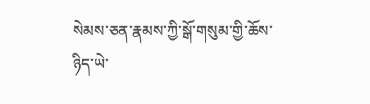སེམས་ཅན་རྣམས་ཀྱི་སྒོ་གསུམ་གྱི་ཆོས་ཉིད་ཡེ་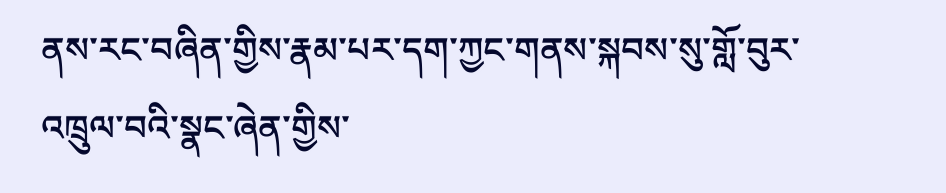ནས་རང་བཞིན་གྱིས་རྣམ་པར་དག་ཀྱང་གནས་སྐབས་སུ་གློ་བུར་འཁྲུལ་བའི་སྣང་ཞེན་གྱིས་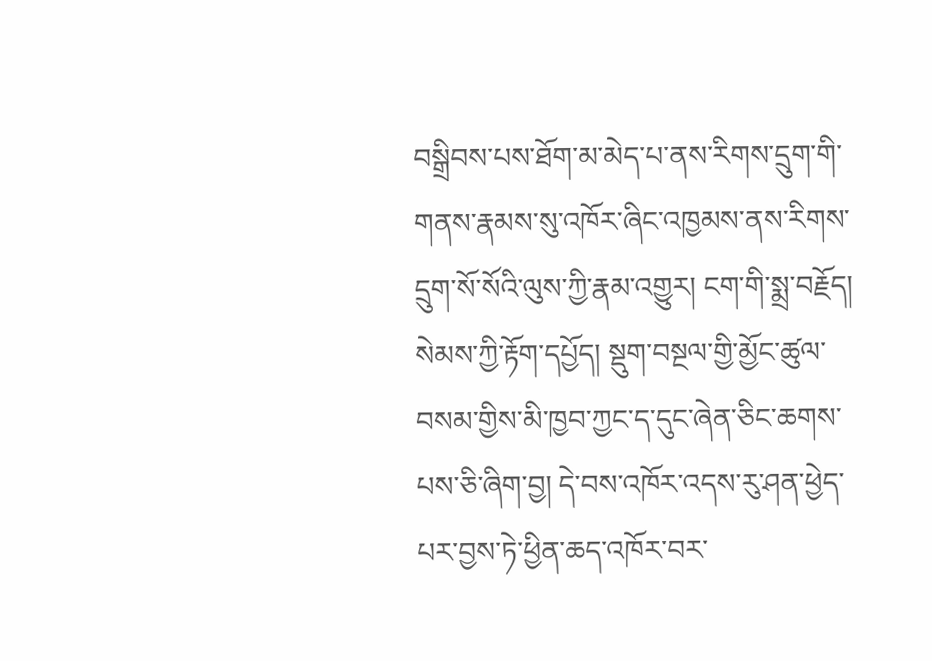བསྒྲིབས་པས་ཐོག་མ་མེད་པ་ནས་རིགས་དྲུག་གི་གནས་རྣམས་སུ་འཁོར་ཞིང་འཁྱམས་ནས་རིགས་དྲུག་སོ་སོའི་ལུས་ཀྱི་རྣམ་འགྱུར། ངག་གི་སྨྲ་བརྗོད། སེམས་ཀྱི་རྟོག་དཔྱོད། སྡུག་བསྔལ་གྱི་མྱོང་ཚུལ་བསམ་གྱིས་མི་ཁྱབ་ཀྱང་ད་དུང་ཞེན་ཅིང་ཆགས་པས་ཅི་ཞིག་བྱ། དེ་བས་འཁོར་འདས་རུ་ཤན་ཕྱེད་པར་བྱས་ཏེ་ཕྱིན་ཆད་འཁོར་བར་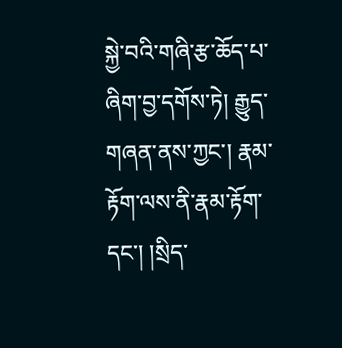སྐྱེ་བའི་གཞི་རྩ་ཆོད་པ་ཞིག་བྱ་དགོས་ཏེ། རྒྱུད་གཞན་ནས་ཀྱང་། རྣམ་རྟོག་ལས་ནི་རྣམ་རྟོག་དང་། །སྲིད་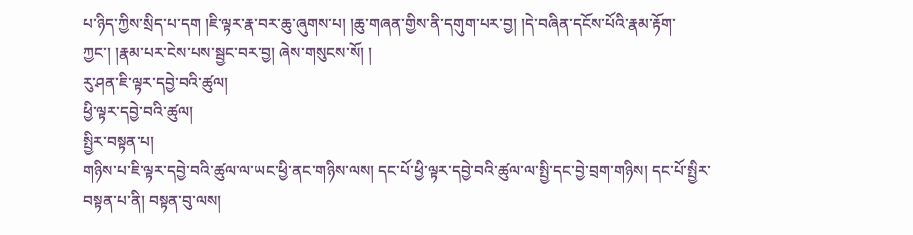པ་ཉིད་ཀྱིས་སྲིད་པ་དག །ཇི་ལྟར་རྣ་བར་ཆུ་ཞུགས་པ། །ཆུ་གཞན་གྱིས་ནི་དགུག་པར་བྱ། །དེ་བཞིན་དངོས་པོའི་རྣམ་རྟོག་ཀྱང་། །རྣམ་པར་ངེས་པས་སྦྱང་བར་བྱ། ཞེས་གསུངས་སོ། །
རུ་ཤན་ཇི་ལྟར་དབྱེ་བའི་ཚུལ།
ཕྱི་ལྟར་དབྱེ་བའི་ཚུལ།
སྤྱིར་བསྟན་པ།
གཉིས་པ་ཇི་ལྟར་དབྱེ་བའི་ཚུལ་ལ་ཡང་ཕྱི་ནང་གཉིས་ལས། དང་པོ་ཕྱི་ལྟར་དབྱེ་བའི་ཚུལ་ལ་སྤྱི་དང་བྱེ་བྲག་གཉིས། དང་པོ་སྤྱིར་བསྟན་པ་ནི། བསྟན་བུ་ལས།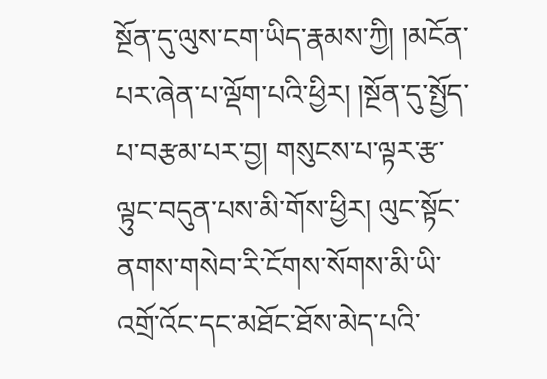སྔོན་དུ་ལུས་ངག་ཡིད་རྣམས་ཀྱི། །མངོན་པར་ཞེན་པ་ལྡོག་པའི་ཕྱིར། །སྔོན་དུ་སྤྱོད་པ་བརྩམ་པར་བྱ། གསུངས་པ་ལྟར་རྩ་ལྟུང་བདུན་པས་མི་གོས་ཕྱིར། ལུང་སྟོང་ནགས་གསེབ་རི་ངོགས་སོགས་མི་ཡི་འགྲོ་འོང་དང་མཐོང་ཐོས་མེད་པའི་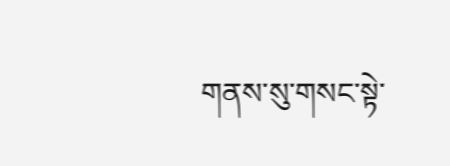གནས་སུ་གསང་སྟེ་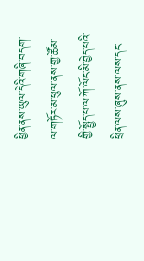ཕྱིན་ནས་ཡུལ་དེའི་གཞི་བདག་ལ་གཏོར་མ་ཕུལ་ནས་གྱ་ཚོམ་གྱི་སྤྱོད་པ་ལ་ཀོ་ལོང་མི་བྱེད་པའི་ཕྲིན་ལས་ཞུས་ནས་ལས་དང་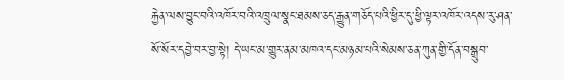རྐྱེན་ལས་བྱུང་བའི་འཁོར་བའི་འཁྲུལ་སྣང་ཐམས་ཅད་རྒྱུན་གཅོད་པའི་ཕྱིར་དུ་ཕྱི་ལྟར་འཁོར་འདས་རུ་ཤན་སོ་སོར་དབྱེ་བར་བྱ་སྟེ། དེ་ཡང་མ་གྱུར་ནམ་མཁའ་དང་མཉམ་པའི་སེམས་ཅན་ཀུན་གྱི་དོན་བསྒྲུབ་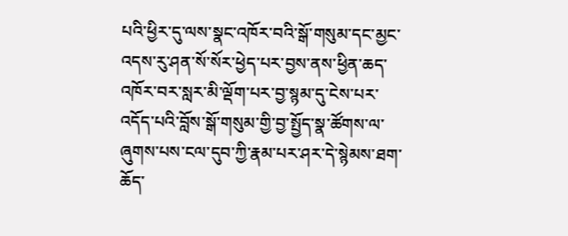པའི་ཕྱིར་དུ་ལས་སྣང་འཁོར་བའི་སྒོ་གསུམ་དང་མྱང་འདས་རུ་ཤན་སོ་སོར་ཕྱེད་པར་བྱས་ནས་ཕྱིན་ཆད་འཁོར་བར་སླར་མི་ལྡོག་པར་བྱ་སྙམ་དུ་ངེས་པར་འདོད་པའི་བློས་སྒོ་གསུམ་གྱི་བྱ་སྤྱོད་སྣ་ཚོགས་ལ་ཞུགས་པས་ངལ་དུབ་ཀྱི་རྣམ་པར་ཤར་དེ་སྙེམས་ཐག་ཆོད་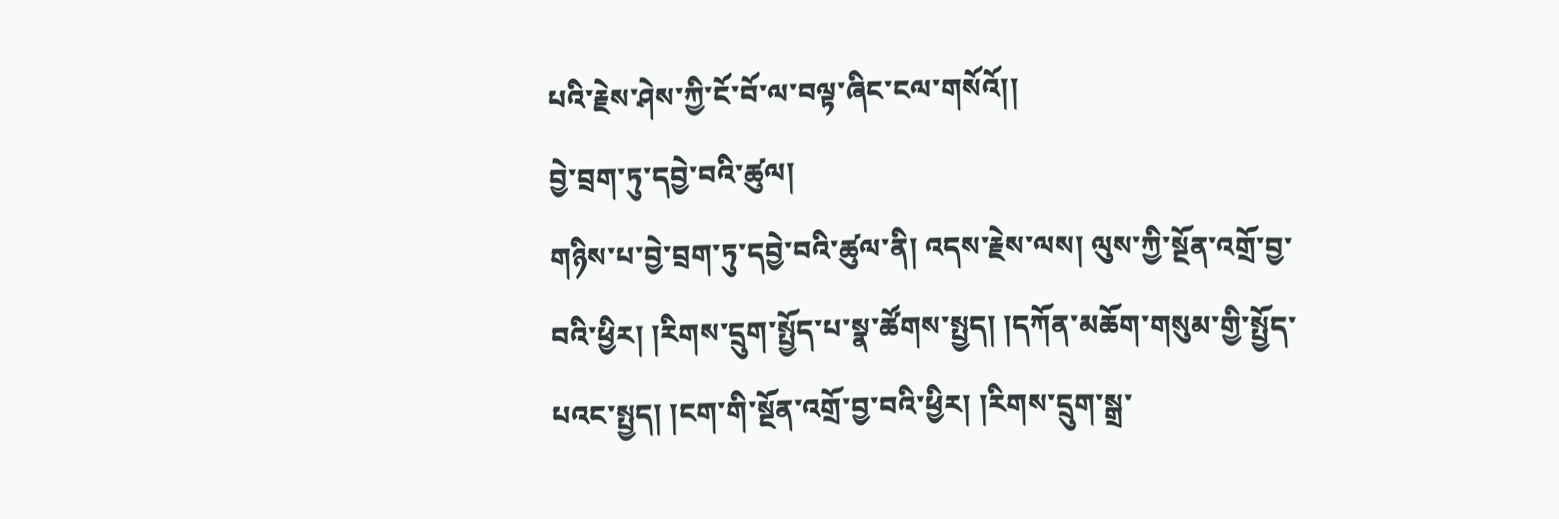པའི་རྗེས་ཤེས་ཀྱི་ངོ་བོ་ལ་བལྟ་ཞིང་ངལ་གསོའོ།།
བྱེ་བྲག་ཏུ་དབྱེ་བའི་ཚུལ།
གཉིས་པ་བྱེ་བྲག་ཏུ་དབྱེ་བའི་ཚུལ་ནི། འདས་རྗེས་ལས། ལུས་ཀྱི་སྔོན་འགྲོ་བྱ་བའི་ཕྱིར། །རིགས་དྲུག་སྤྱོད་པ་སྣ་ཚོགས་སྤྱད། །དཀོན་མཆོག་གསུམ་གྱི་སྤྱོད་པའང་སྤྱད། །ངག་གི་སྔོན་འགྲོ་བྱ་བའི་ཕྱིར། །རིགས་དྲུག་སྒྲ་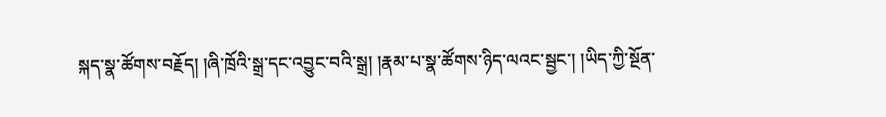སྐད་སྣ་ཚོགས་བརྗོད། །ཞི་ཁྲོའི་སྒྲ་དང་འབྱུང་བའི་སྒྲ། །རྣམ་པ་སྣ་ཚོགས་ཉིད་ལའང་སྦྱང་། །ཡིད་ཀྱི་སྔོན་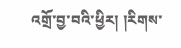འགྲོ་བྱ་བའི་ཕྱིར། །རིགས་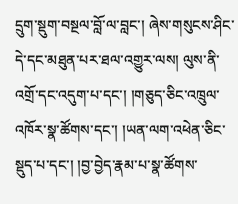དྲུག་སྡུག་བསྔལ་བློ་ལ་བླང་། ཞེས་གསུངས་ཤིང་དེ་དང་མཐུན་པར་ཐལ་འགྱུར་ལས། ལུས་ནི་འགྲོ་དང་འདུག་པ་དང་། །གཅུད་ཅིང་འཁྲུལ་འཁོར་སྣ་ཚོགས་དང་། །ཡན་ལག་འཕེན་ཅིང་སྡུད་པ་དང་། །བྱ་བྱེད་རྣམ་པ་སྣ་ཚོགས་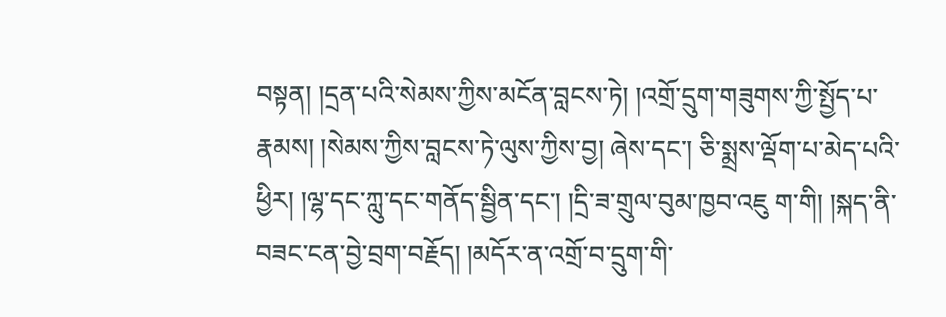བསྟན། །དྲན་པའི་སེམས་ཀྱིས་མངོན་བླངས་ཏེ། །འགྲོ་དྲུག་གཟུགས་ཀྱི་སྤྱོད་པ་རྣམས། །སེམས་ཀྱིས་བླངས་ཏེ་ལུས་ཀྱིས་བྱ། ཞེས་དང་། ཅི་སྨྲས་ལྡོག་པ་མེད་པའི་ཕྱིར། །ལྷ་དང་ཀླུ་དང་གནོད་སྦྱིན་དང་། །དྲི་ཟ་གྲུལ་བུམ་ཁྱབ་འཇུ ག་གི། །སྐད་ནི་བཟང་ངན་བྱེ་བྲག་བརྗོད། །མདོར་ན་འགྲོ་བ་དྲུག་གི་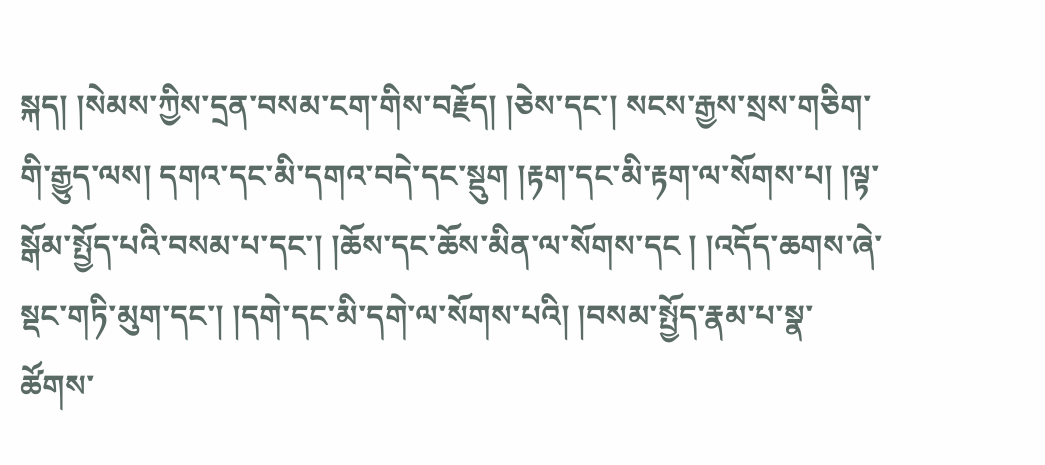སྐད། །སེམས་ཀྱིས་དྲན་བསམ་ངག་གིས་བརྗོད། །ཅེས་དང་། སངས་རྒྱས་སྲས་གཅིག་གི་རྒྱུད་ལས། དགའ་དང་མི་དགའ་བདེ་དང་སྡུག །རྟག་དང་མི་རྟག་ལ་སོགས་པ། །ལྟ་སྒོམ་སྤྱོད་པའི་བསམ་པ་དང་། །ཆོས་དང་ཆོས་མིན་ལ་སོགས་དང ། །འདོད་ཆགས་ཞེ་སྡང་གཏི་མུག་དང་། །དགེ་དང་མི་དགེ་ལ་སོགས་པའི། །བསམ་སྤྱོད་རྣམ་པ་སྣ་ཚོགས་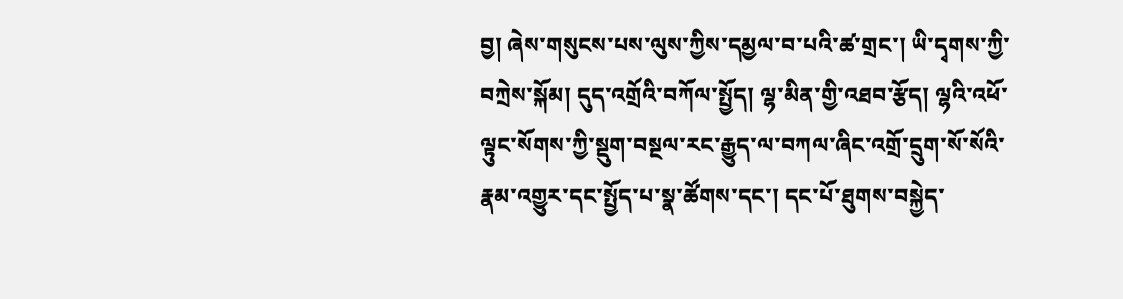བྱ། ཞེས་གསུངས་པས་ལུས་ཀྱིས་དམྱལ་བ་པའི་ཚ་གྲང་། ཡི་དྭགས་ཀྱི་བཀྲེས་སྐོམ། དུད་འགྲོའི་བཀོལ་སྤྱོད། ལྷ་མིན་གྱི་འཐབ་རྩོད། ལྷའི་འཕོ་ལྟུང་སོགས་ཀྱི་སྡུག་བསྔལ་རང་རྒྱུད་ལ་བཀལ་ཞིང་འགྲོ་དྲུག་སོ་སོའི་རྣམ་འགྱུར་དང་སྤྱོད་པ་སྣ་ཚོགས་དང་། དང་པོ་ཐུགས་བསྐྱེད་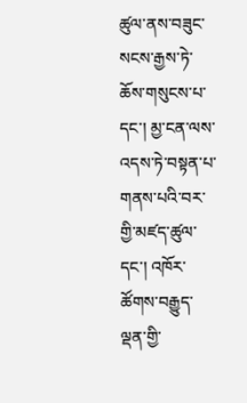ཚུལ་ནས་བཟུང་སངས་རྒྱས་ཏེ་ཆོས་གསུངས་པ་དང་། མྱ་ངན་ལས་འདས་ཏེ་བསྟན་པ་གནས་པའི་བར་གྱི་མཛད་ཚུལ་དང་། འཁོར་ཚོགས་བརྒྱུད་ལྡན་གྱི་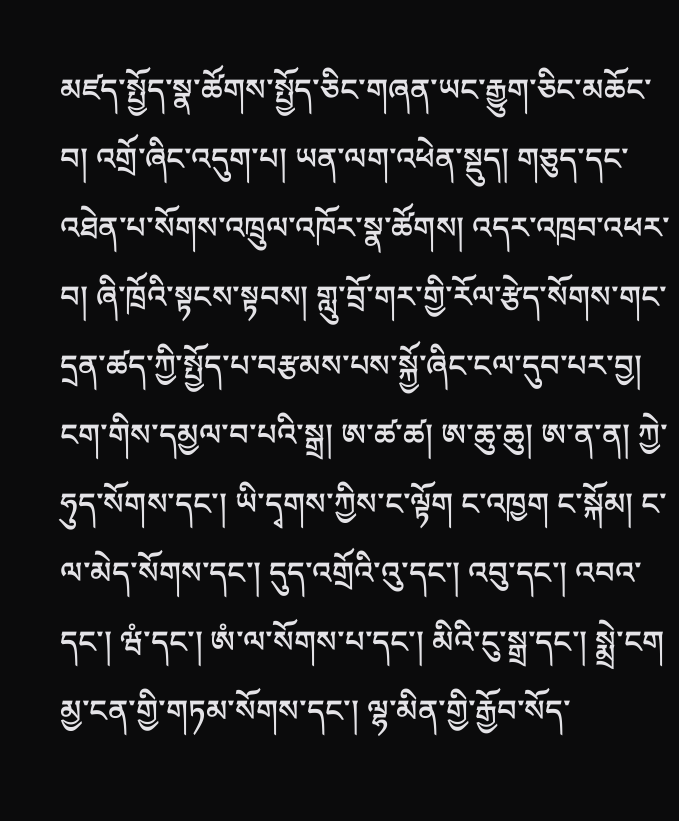མཛད་སྤྱོད་སྣ་ཚོགས་སྤྱོད་ཅིང་གཞན་ཡང་རྒྱུག་ཅིང་མཆོང་བ། འགྲོ་ཞིང་འདུག་པ། ཡན་ལག་འཕེན་སྡུད། གཅུད་དང་འཐེན་པ་སོགས་འཁྲུལ་འཁོར་སྣ་ཚོགས། འདར་འཁྲབ་འཕར་བ། ཞི་ཁྲོའི་སྟངས་སྟབས། གླུ་བྲོ་གར་གྱི་རོལ་རྩེད་སོགས་གང་དྲན་ཚད་ཀྱི་སྤྱོད་པ་བརྩམས་པས་སྐྱོ་ཞིང་ངལ་དུབ་པར་བྱ། ངག་གིས་དམྱལ་བ་པའི་སྒྲ། ཨ་ཚ་ཚ། ཨ་ཆུ་ཆུ། ཨ་ན་ན། ཀྱེ་ཧུད་སོགས་དང་། ཡི་དྭགས་ཀྱིས་ང་ལྟོག ང་འཁྱག ང་སྐོམ། ང་ལ་མེད་སོགས་དང་། དུད་འགྲོའི་འུ་དང་། འབུ་དང་། འབའ་དང་། ཝཾ་དང་། ཨཾ་ལ་སོགས་པ་དང་། མིའི་ངུ་སྒྲ་དང་། སྨྲེ་ངག མྱ་ངན་གྱི་གཏམ་སོགས་དང་། ལྷ་མིན་གྱི་རྒྱོབ་སོད་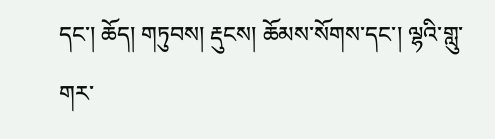དང་། ཆོད། གཏུབས། རྡུངས། ཆོམས་སོགས་དང་། ལྷའི་གླུ་གར་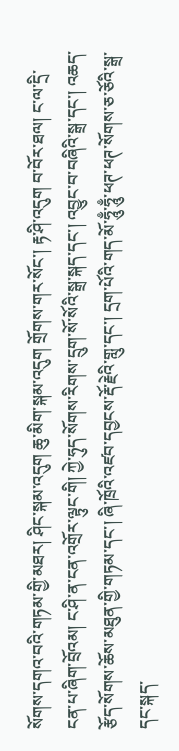སོགས་དགའ་བའི་གཏམ་གྱི་མཐར། ཤིང་སྐམ་འདུག ཆུ་མིག་སྐམ་འདུག གྲོགས་གར་སོང་། རྟ་ཤི་འདུག བ་བོར་ཐལ། ང་ལ་དྲི་ངན་པ་ཞིག་བྲོའམ། ང་ཤི་ན་ངན་འགྲོར་ལྟུང་གི། ཀྱེ་ཧུད་སོགས་རིགས་དྲུག་སོ་སོའི་སྒྲ་སྐད་དང་། འབྱུང་བ་བཞིའི་སྒྲ་དང་། འཆད་རྩོད་སོགས་ཆོས་མཐུན་གྱི་གཏམ་དང་། ཞི་ཁྲོའི་འཛབ་དབྱངས་རྡོ་རྗེའི་གླུ་དང་། དྲག་པོའི་གད་མོ་ཧཱུྃ་ཧཱུྃ་ཕཊ་ཕཊ་སོགས་ཅ་ཅོའི་སྒྲ་དང་སྐད་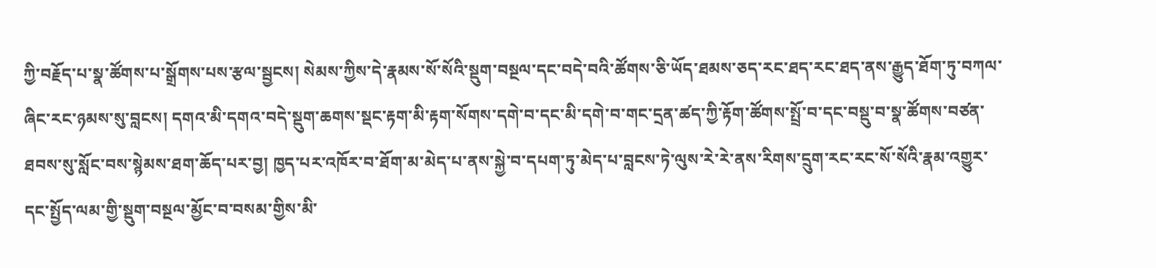ཀྱི་བརྗོད་པ་སྣ་ཚོགས་པ་སྒྲོགས་པས་རྩལ་སྦྱངས། སེམས་ཀྱིས་དེ་རྣམས་སོ་སོའི་སྡུག་བསྔལ་དང་བདེ་བའི་ཚོགས་ཅི་ཡོད་ཐམས་ཅད་རང་ཐད་རང་ཐད་ནས་རྒྱུད་ཐོག་ཏུ་བཀལ་ཞིང་རང་ཉམས་སུ་བླངས། དགའ་མི་དགའ་བདེ་སྡུག་ཆགས་སྡང་རྟག་མི་རྟག་སོགས་དགེ་བ་དང་མི་དགེ་བ་གང་དྲན་ཚད་ཀྱི་རྟོག་ཚོགས་སྤྲོ་བ་དང་བསྡུ་བ་སྣ་ཚོགས་བཙན་ཐབས་སུ་སློང་བས་སྙེམས་ཐག་ཆོད་པར་བྱ། ཁྱད་པར་འཁོར་བ་ཐོག་མ་མེད་པ་ནས་སྐྱེ་བ་དཔག་ཏུ་མེད་པ་བླངས་ཏེ་ལུས་རེ་རེ་ནས་རིགས་དྲུག་རང་རང་སོ་སོའི་རྣམ་འགྱུར་དང་སྤྱོད་ལམ་གྱི་སྡུག་བསྔལ་མྱོང་བ་བསམ་གྱིས་མི་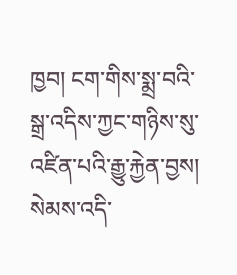ཁྱབ། ངག་གིས་སྨྲ་བའི་སྒྲ་འདིས་ཀྱང་གཉིས་སུ་འཛིན་པའི་རྒྱུ་རྐྱེན་བྱས། སེམས་འདི་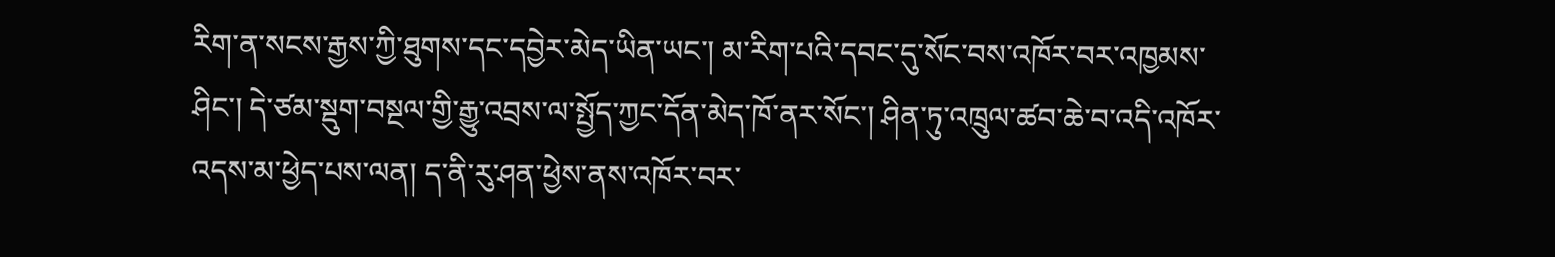རིག་ན་སངས་རྒྱས་ཀྱི་ཐུགས་དང་དབྱེར་མེད་ཡིན་ཡང་། མ་རིག་པའི་དབང་དུ་སོང་བས་འཁོར་བར་འཁྱམས་ཤིང་། དེ་ཙམ་སྡུག་བསྔལ་གྱི་རྒྱུ་འབྲས་ལ་སྤྱོད་ཀྱང་དོན་མེད་ཁོ་ནར་སོང་། ཤིན་ཏུ་འཁྲུལ་ཚབ་ཆེ་བ་འདི་འཁོར་འདས་མ་ཕྱེད་པས་ལན། ད་ནི་རུ་ཤན་ཕྱེས་ནས་འཁོར་བར་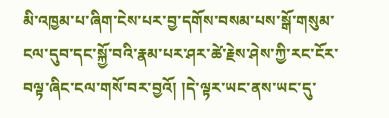མི་འཁྱམ་པ་ཞིག་ངེས་པར་བྱ་དགོས་བསམ་པས་སྒོ་གསུམ་ངལ་དུབ་དང་སྐྱོ་བའི་རྣམ་པར་ཤར་ཚེ་རྗེས་ཤེས་ཀྱི་རང་ངོར་བལྟ་ཞིང་ངལ་གསོ་བར་བྱའོ། །དེ་ལྟར་ཡང་ནས་ཡང་དུ་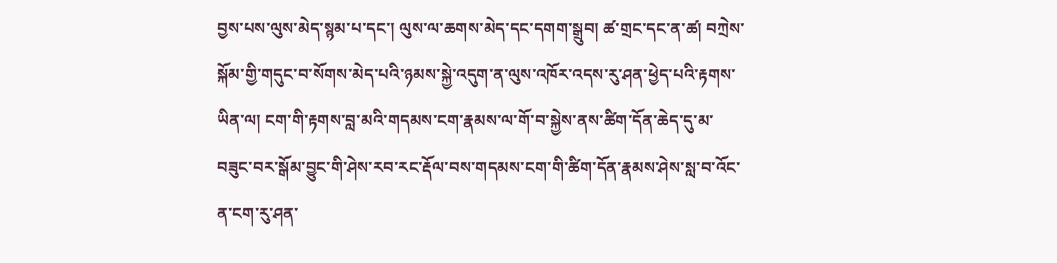བྱས་པས་ལུས་མེད་སྙམ་པ་དང་། ལུས་ལ་ཆགས་མེད་དང་དགག་སྒྲུབ། ཚ་གྲང་དང་ན་ཚ། བཀྲེས་སྐོམ་གྱི་གདུང་བ་སོགས་མེད་པའི་ཉམས་སྐྱེ་འདུག་ན་ལུས་འཁོར་འདས་རུ་ཤན་ཕྱེད་པའི་རྟགས་ཡིན་ལ། ངག་གི་རྟགས་བླ་མའི་གདམས་ངག་རྣམས་ལ་གོ་བ་སྐྱེས་ནས་ཚིག་དོན་ཆེད་དུ་མ་བཟུང་བར་སྒོམ་བྱུང་གི་ཤེས་རབ་རང་རྡོལ་བས་གདམས་ངག་གི་ཚིག་དོན་རྣམས་ཤེས་སླ་བ་འོང་ན་ངག་རུ་ཤན་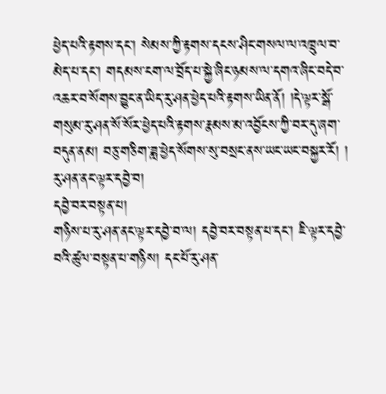ཕྱེད་པའི་རྟགས་དང་། སེམས་ཀྱི་རྟགས་དངས་ཤིང་གསལ་ལ་འཁྲུལ་བ་མེད་པ་དང་། གདམས་ངག་ལ་བྲོད་པ་སྐྱེ་ཞིང་ཉམས་ལ་དགའ་ཞིང་བདེ་བ་འཆར་བ་སོགས་བྱུང་ན་ཡིད་རུ་ཤན་ཕྱེད་པའི་རྟགས་ཡིན་ནོ། །དེ་ལྟར་སྒོ་གསུམ་རུ་ཤན་སོ་སོར་ཕྱེད་པའི་རྟགས་རྣམས་མ་འབྱོངས་ཀྱི་བར་དུ་ཞག་བདུན་ནམ། བཅུ་གཅིག་ཟླ་ཕྱེད་སོགས་སུ་བསྲང་ནས་ཡང་ཡང་བསྐྱར་རོ། །
རུ་ཤན་ནང་ལྟར་དབྱེ་བ།
དབྱེ་བར་བསྟན་པ།
གཉིས་པ་རུ་ཤན་ནང་ལྟར་དབྱེ་བ་ལ། དབྱེ་བར་བསྟན་པ་དང་། ཇི་ལྟར་དབྱེ་བའི་ཚུལ་བསྟན་པ་གཉིས། དང་པོ་རུ་ཤན་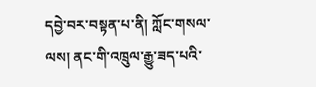དབྱེ་བར་བསྟན་པ་ནི། ཀློང་གསལ་ལས། ནང་གི་འཁྲུལ་རྒྱུ་ཟད་པའི་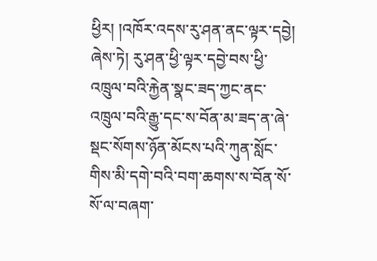ཕྱིར། །འཁོར་འདས་རུ་ཤན་ནང་ལྟར་དབྱེ། ཞེས་ཏེ། རུ་ཤན་ཕྱི་ལྟར་དབྱེ་བས་ཕྱི་འཁྲུལ་བའི་རྐྱེན་སྣང་ཟད་ཀྱང་ནང་འཁྲུལ་བའི་རྒྱུ་དང་ས་བོན་མ་ཟད་ན་ཞེ་སྡང་སོགས་ཉོན་མོངས་པའི་ཀུན་སློང་གིས་མི་དགེ་བའི་བག་ཆགས་ས་བོན་སོ་སོ་ལ་བཞག་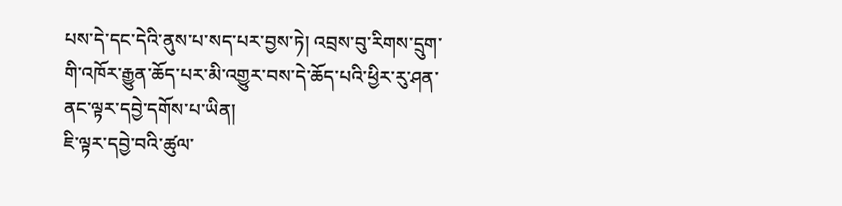པས་དེ་དང་དེའི་ནུས་པ་སད་པར་བྱས་ཏེ། འབྲས་བུ་རིགས་དྲུག་གི་འཁོར་རྒྱུན་ཆོད་པར་མི་འགྱུར་བས་དེ་ཆོད་པའི་ཕྱིར་རུ་ཤན་ནང་ལྟར་དབྱེ་དགོས་པ་ཡིན།
ཇི་ལྟར་དབྱེ་བའི་ཚུལ་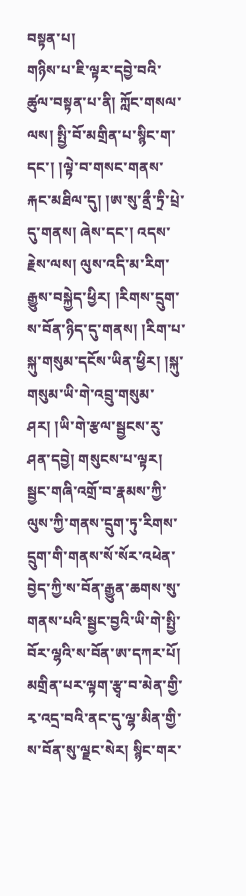བསྟན་པ།
གཉིས་པ་ཇི་ལྟར་དབྱེ་བའི་ཚུལ་བསྟན་པ་ནི། ཀློང་གསལ་ལས། སྤྱི་བོ་མགྲིན་པ་སྙིང་ག་དང་། །ལྟེ་བ་གསང་གནས་རྐང་མཐིལ་དུ། །ཨ་སུ་ནྲྀ་ཏྲི་པྲེ་དུ་གནས། ཞེས་དང་། འདས་རྗེས་ལས། ལུས་འདི་མ་རིག་རྒྱུས་བསྐྱེད་ཕྱིར། །རིགས་དྲུག་ས་བོན་ཉིད་དུ་གནས། །རིག་པ་སྐུ་གསུམ་དངོས་ཡིན་ཕྱིར། །སྐུ་གསུམ་ཡི་གེ་འབྲུ་གསུམ་ཤར། །ཡི་གེ་རྩལ་སྦྱངས་རུ་ཤན་དབྱེ། གསུངས་པ་ལྟར། སྦྱང་གཞི་འགྲོ་བ་རྣམས་ཀྱི་ལུས་ཀྱི་གནས་དྲུག་ཏུ་རིགས་དྲུག་གི་གནས་སོ་སོར་འཕེན་བྱེད་ཀྱི་ས་བོན་རྒྱུན་ཆགས་སུ་གནས་པའི་སྦྱང་བྱའི་ཡི་གེ་སྤྱི་བོར་ལྷའི་ས་བོན་ཨ་དཀར་པོ། མགྲིན་པར་ལྟག་རྩྭ་བ་མེན་གྱི་རྭ་འདྲ་བའི་ནང་དུ་ལྷ་མིན་གྱི་ས་བོན་སུ་ལྗང་སེར། སྙིང་གར་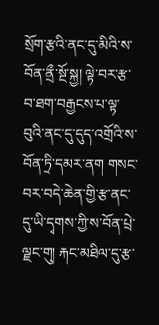སྲོག་རྩའི་ནང་དུ་མིའི་ས་བོན་ནྲྀ་སྔོ་སྐྱ། ལྟེ་བར་རྩ་བ་ཐག་བརྒྱངས་པ་ལྟ་བུའི་ནང་དུ་དུད་འགྲོའི་ས་བོན་ཏྲི་དམར་ནག གསང་བར་བདེ་ཆེན་གྱི་རྩ་ནང་དུ་ཡི་དྭགས་ཀྱི་ས་བོན་པྲེ་ལྗང་གུ། རྐང་མཐིལ་དུ་རྩ་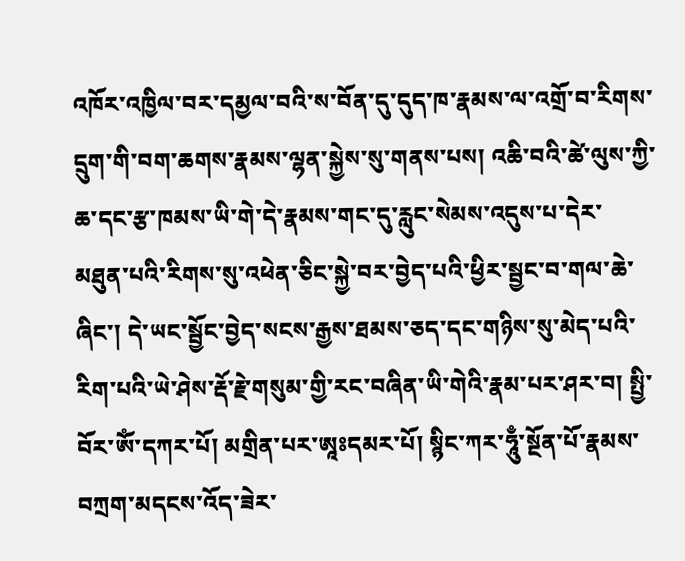འཁོར་འཁྱིལ་བར་དམྱལ་བའི་ས་བོན་དུ་དུད་ཁ་རྣམས་ལ་འགྲོ་བ་རིགས་དྲུག་གི་བག་ཆགས་རྣམས་ལྷན་སྐྱེས་སུ་གནས་པས། འཆི་བའི་ཚེ་ལུས་ཀྱི་ཆ་དང་རྩ་ཁམས་ཡི་གེ་དེ་རྣམས་གང་དུ་རླུང་སེམས་འདུས་པ་དེར་མཐུན་པའི་རིགས་སུ་འཕེན་ཅིང་སྐྱེ་བར་བྱེད་པའི་ཕྱིར་སྦྱང་བ་གལ་ཆེ་ཞིང་། དེ་ཡང་སྦྱོང་བྱེད་སངས་རྒྱས་ཐམས་ཅད་དང་གཉིས་སུ་མེད་པའི་རིག་པའི་ཡེ་ཤེས་རྡོ་རྗེ་གསུམ་གྱི་རང་བཞིན་ཡི་གེའི་རྣམ་པར་ཤར་བ། སྤྱི་བོར་ༀ་དཀར་པོ། མགྲིན་པར་ཨཱཿདམར་པོ། སྙིང་ཀར་ཧཱུྃ་སྔོན་པོ་རྣམས་བཀྲག་མདངས་འོད་ཟེར་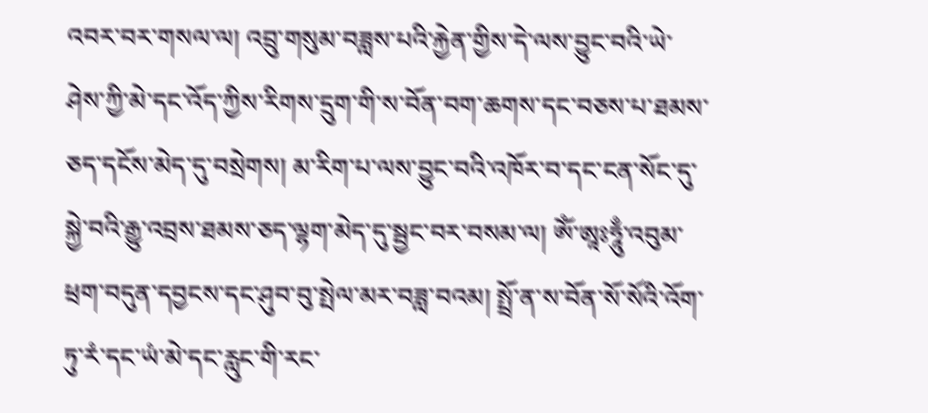འབར་བར་གསལ་ལ། འབྲུ་གསུམ་བཟླས་པའི་རྐྱེན་གྱིས་དེ་ལས་བྱུང་བའི་ཡེ་ཤེས་ཀྱི་མེ་དང་འོད་ཀྱིས་རིགས་དྲུག་གི་ས་བོན་བག་ཆགས་དང་བཅས་པ་ཐམས་ཅད་དངོས་མེད་དུ་བསྲེགས། མ་རིག་པ་ལས་བྱུང་བའི་འཁོར་བ་དང་ངན་སོང་དུ་སྐྱེ་བའི་རྒྱུ་འབྲས་ཐམས་ཅད་ལྷག་མེད་དུ་སྦྱང་བར་བསམ་ལ། ༀ་ཨཱཿཧཱུྃ་འབུམ་ཕྲག་བདུན་དབྱངས་དང་ཤུབ་བུ་སྤེལ་མར་བཟླ་བའམ། སྤྲོ་ན་ས་བོན་སོ་སོའི་འོག་ཏུ་རཾ་དང་ཡཾ་མེ་དང་རླུང་གི་རང་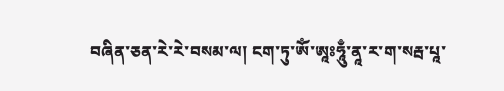བཞིན་ཅན་རེ་རེ་བསམ་ལ། ངག་ཏུ་ༀ་ཨཱཿཧཱུྃ་ནཱ་ར་ག་སརྦ་པཱ་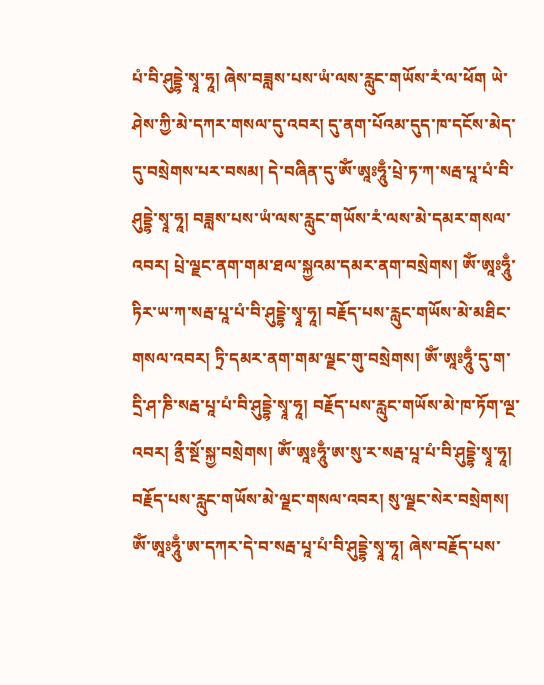པཾ་བི་ཤུདྡྷེ་སྭཱ་ཧཱ། ཞེས་བཟླས་པས་ཡཾ་ལས་རླུང་གཡོས་རཾ་ལ་ཕོག ཡེ་ཤེས་ཀྱི་མེ་དཀར་གསལ་དུ་འབར། དུ་ནག་པོའམ་དུད་ཁ་དངོས་མེད་དུ་བསྲེགས་པར་བསམ། དེ་བཞིན་དུ་ༀ་ཨཱཿཧཱུྃ་པྲེ་ཏ་ཀ་སརྦ་པཱ་པཾ་བི་ཤུདྡྷེ་སྭཱ་ཧཱ། བཟླས་པས་ཡཾ་ལས་རླུང་གཡོས་རཾ་ལས་མེ་དམར་གསལ་འབར། པྲེ་ལྗང་ནག་གམ་ཐལ་སྐྱའམ་དམར་ནག་བསྲེགས། ༀ་ཨཱཿཧཱུྃ་ཏིར་ཡ་ཀ་སརྦ་པཱ་པཾ་བི་ཤུདྡྷེ་སྭཱ་ཧཱ། བརྗོད་པས་རླུང་གཡོས་མེ་མཐིང་གསལ་འབར། ཏྲི་དམར་ནག་གམ་ལྗང་གུ་བསྲེགས། ༀ་ཨཱཿཧཱུྃ་དུ་ག་དྲི་ཤ་ཎི་སརྦ་པཱ་པཾ་བི་ཤུདྡྷེ་སྭཱ་ཧཱ། བརྗོད་པས་རླུང་གཡོས་མེ་ཁ་ཏོག་ལྔ་འབར། ནྲྀ་སྔོ་སྐྱ་བསྲེགས། ༀ་ཨཱཿཧཱུྃ་ཨ་སུ་ར་སརྦ་པཱ་པཾ་བི་ཤུདྡྷེ་སྭཱ་ཧཱ། བརྗོད་པས་རླུང་གཡོས་མེ་ལྗང་གསལ་འབར། སུ་ལྗང་སེར་བསྲེགས། ༀ་ཨཱཿཧཱུྃ་ཨ་དཀར་དེ་བ་སརྦ་པཱ་པཾ་བི་ཤུདྡྷེ་སྭཱ་ཧཱ། ཞེས་བརྗོད་པས་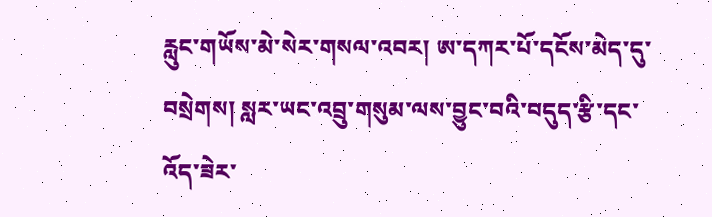རླུང་གཡོས་མེ་སེར་གསལ་འབར། ཨ་དཀར་པོ་དངོས་མེད་དུ་བསྲེགས། སླར་ཡང་འབྲུ་གསུམ་ལས་བྱུང་བའི་བདུད་རྩི་དང་འོད་ཟེར་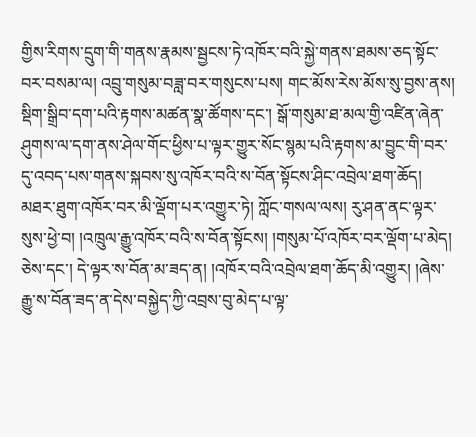གྱིས་རིགས་དྲུག་གི་གནས་རྣམས་སྦྱངས་ཏེ་འཁོར་བའི་སྐྱེ་གནས་ཐམས་ཅད་སྟོང་བར་བསམ་ལ། འབྲུ་གསུམ་བཟླ་བར་གསུངས་པས། གང་མོས་རེས་མོས་སུ་བྱས་ནས། སྡིག་སྒྲིབ་དག་པའི་རྟགས་མཚན་སྣ་ཚོགས་དང་། སྒོ་གསུམ་ཐ་མལ་གྱི་འཛིན་ཞེན་ཤུགས་ལ་དག་ནས་ཤེལ་གོང་ཕྱིས་པ་ལྟར་གྱུར་སོང་སྙམ་པའི་རྟགས་མ་བྱུང་གི་བར་དུ་འབད་པས་གནས་སྐབས་སུ་འཁོར་བའི་ས་བོན་སྟོངས་ཤིང་འབྲེལ་ཐག་ཆོད། མཐར་ཐུག་འཁོར་བར་མི་ལྡོག་པར་འགྱུར་ཏེ། ཀློང་གསལ་ལས། རུ་ཤན་ནང་ལྟར་སུས་ཕྱེ་བ། །འཁྲུལ་རྒྱུ་འཁོར་བའི་ས་བོན་སྟོངས། །གསུམ་པོ་འཁོར་བར་ལྡོག་པ་མེད། ཅེས་དང་། དེ་ལྟར་ས་བོན་མ་ཟད་ན། །འཁོར་བའི་འབྲེལ་ཐག་ཆོད་མི་འགྱུར། །ཞེས་རྒྱུ་ས་བོན་ཟད་ན་དེས་བསྐྱེད་ཀྱི་འབྲས་བུ་མེད་པ་ལྟ་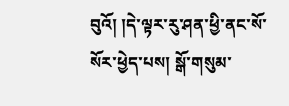བུའོ། །དེ་ལྟར་རུ་ཤན་ཕྱི་ནང་སོ་སོར་ཕྱེད་པས། སྒོ་གསུམ་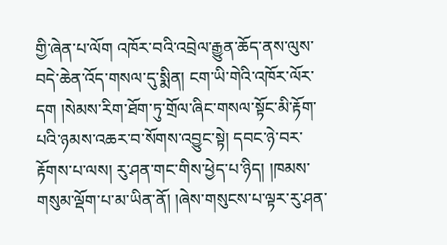གྱི་ཞེན་པ་ལོག འཁོར་བའི་འབྲེལ་རྒྱུན་ཆོད་ནས་ལུས་བདེ་ཆེན་འོད་གསལ་དུ་སྨིན། ངག་ཡི་གེའི་འཁོར་ལོར་དག །སེམས་རིག་ཐོག་ཏུ་གྲོལ་ཞིང་གསལ་སྟོང་མི་རྟོག་པའི་ཉམས་འཆར་བ་སོགས་འབྱུང་སྟེ། དབང་ཉེ་བར་རྟོགས་པ་ལས། རུ་ཤན་གང་གིས་ཕྱེད་པ་ཉིད། །ཁམས་གསུམ་ལྡོག་པ་མ་ཡིན་ནོ། །ཞེས་གསུངས་པ་ལྟར་རུ་ཤན་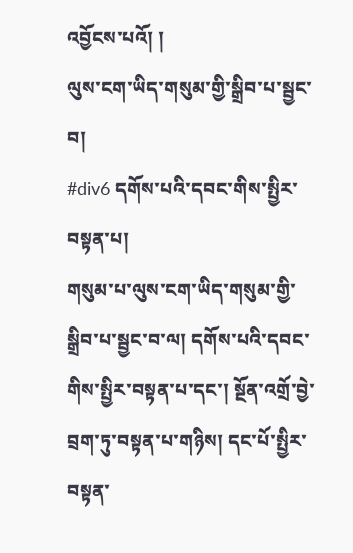འབྱོངས་པའོ། །
ལུས་ངག་ཡིད་གསུམ་གྱི་སྒྲིབ་པ་སྦྱང་བ།
#div6 དགོས་པའི་དབང་གིས་སྤྱིར་བསྟན་པ།
གསུམ་པ་ལུས་ངག་ཡིད་གསུམ་གྱི་སྒྲིབ་པ་སྦྱང་བ་ལ། དགོས་པའི་དབང་གིས་སྤྱིར་བསྟན་པ་དང་། སྔོན་འགྲོ་བྱེ་བྲག་ཏུ་བསྟན་པ་གཉིས། དང་པོ་སྤྱིར་བསྟན་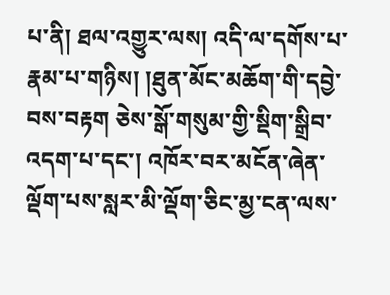པ་ནི། ཐལ་འགྱུར་ལས། འདི་ལ་དགོས་པ་རྣམ་པ་གཉིས། །ཐུན་མོང་མཆོག་གི་དབྱེ་བས་བརྟག ཅེས་སྒོ་གསུམ་གྱི་སྡིག་སྒྲིབ་འདག་པ་དང་། འཁོར་བར་མངོན་ཞེན་ལྡོག་པས་སླར་མི་ལྡོག་ཅིང་མྱ་ངན་ལས་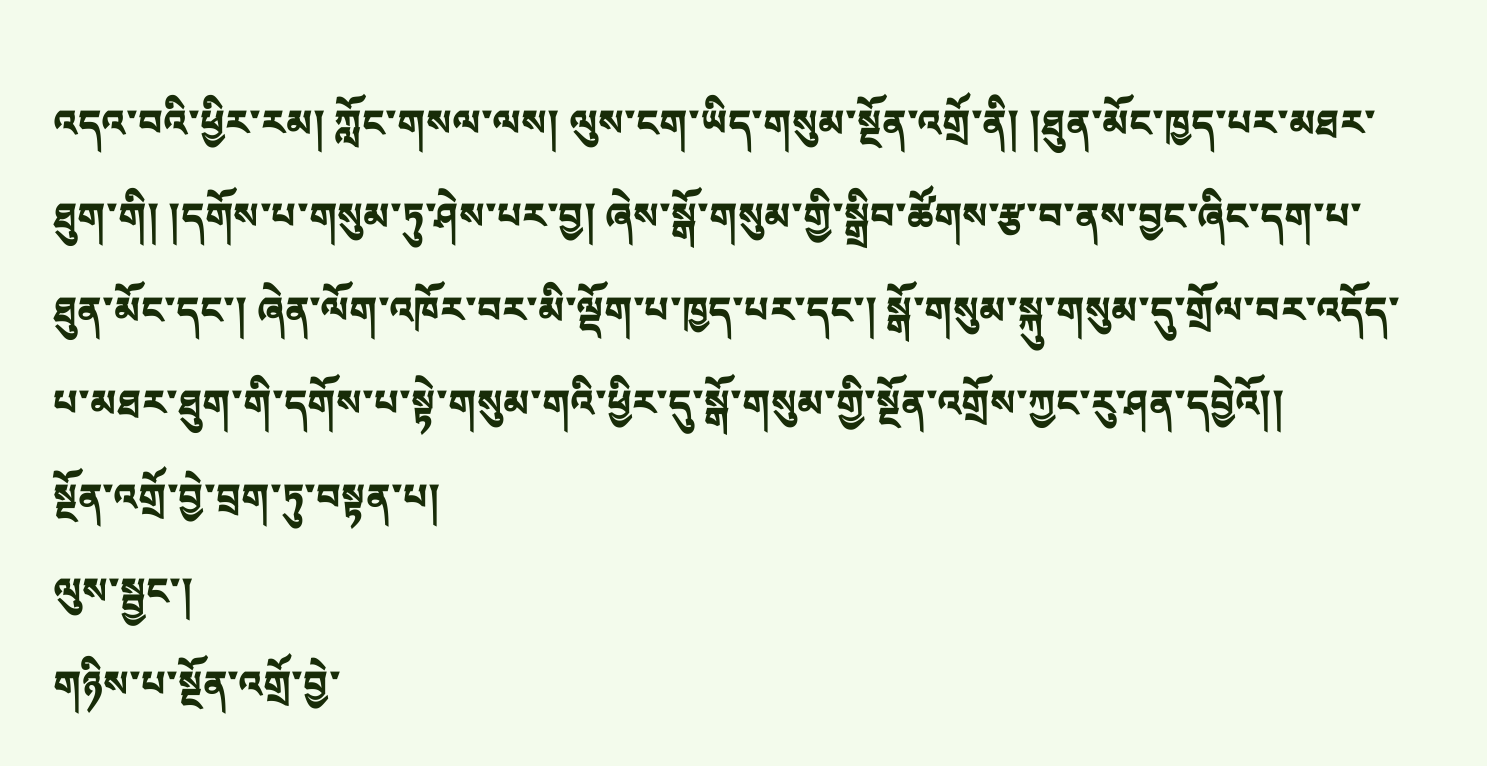འདའ་བའི་ཕྱིར་རམ། ཀློང་གསལ་ལས། ལུས་ངག་ཡིད་གསུམ་སྔོན་འགྲོ་ནི། །ཐུན་མོང་ཁྱད་པར་མཐར་ཐུག་གི། །དགོས་པ་གསུམ་ཏུ་ཤེས་པར་བྱ། ཞེས་སྒོ་གསུམ་གྱི་སྒྲིབ་ཚོགས་རྩ་བ་ནས་བྱང་ཞིང་དག་པ་ཐུན་མོང་དང་། ཞེན་ལོག་འཁོར་བར་མི་ལྡོག་པ་ཁྱད་པར་དང་། སྒོ་གསུམ་སྐུ་གསུམ་དུ་གྲོལ་བར་འདོད་པ་མཐར་ཐུག་གི་དགོས་པ་སྟེ་གསུམ་གའི་ཕྱིར་དུ་སྒོ་གསུམ་གྱི་སྔོན་འགྲོས་ཀྱང་རུ་ཤན་དབྱེའོ།།
སྔོན་འགྲོ་བྱེ་བྲག་ཏུ་བསྟན་པ།
ལུས་སྦྱང་།
གཉིས་པ་སྔོན་འགྲོ་བྱེ་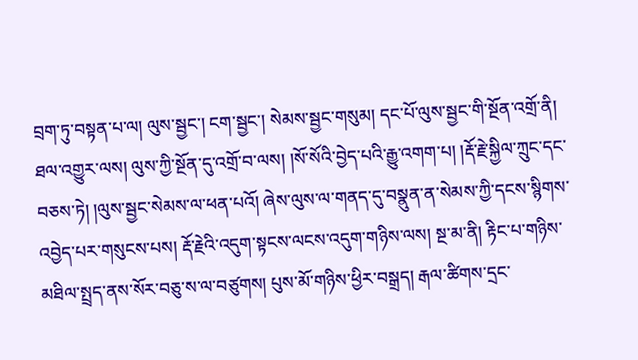བྲག་ཏུ་བསྟན་པ་ལ། ལུས་སྦྱང་། ངག་སྦྱང་། སེམས་སྦྱང་གསུམ། དང་པོ་ལུས་སྦྱང་གི་སྔོན་འགྲོ་ནི། ཐལ་འགྱུར་ལས། ལུས་ཀྱི་སྔོན་དུ་འགྲོ་བ་ལས། །སོ་སོའི་བྱེད་པའི་རྒྱུ་འགག་པ། །རྡོ་རྗེ་སྐྱིལ་ཀྲུང་དང་བཅས་ཏེ། །ལུས་སྦྱང་སེམས་ལ་ཕན་པའོ། ཞེས་ལུས་ལ་གནད་དུ་བསྣུན་ན་སེམས་ཀྱི་དངས་སྙིགས་འབྱེད་པར་གསུངས་པས། རྡོ་རྗེའི་འདུག་སྟངས་ལངས་འདུག་གཉིས་ལས། སྔ་མ་ནི། རྟིང་པ་གཉིས་མཐིལ་སྤྲད་ནས་སོར་བཅུ་ས་ལ་བཙུགས། པུས་མོ་གཉིས་ཕྱིར་བསྒྲད། རྒལ་ཚིགས་དྲང་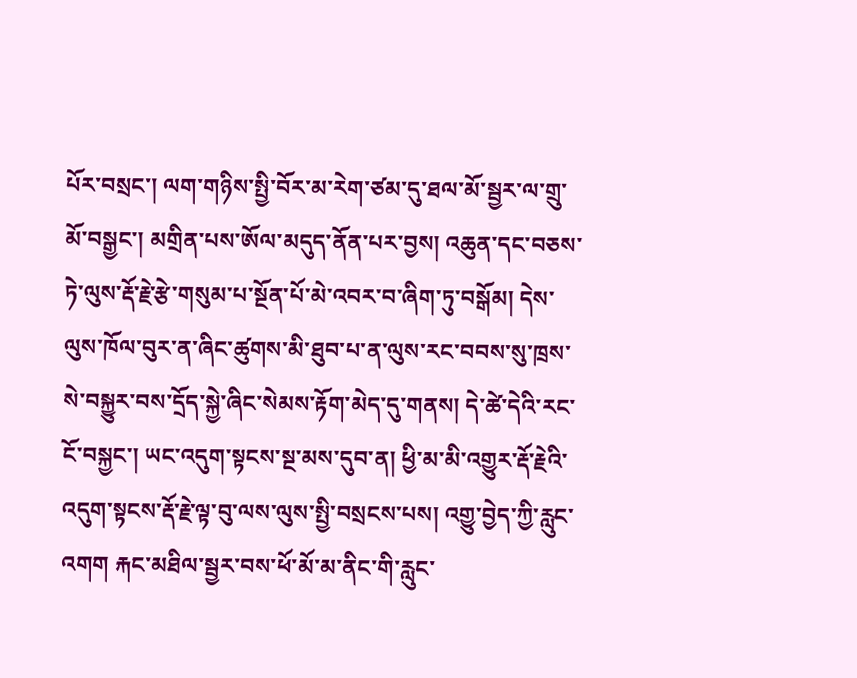པོར་བསྲང་། ལག་གཉིས་སྤྱི་བོར་མ་རེག་ཙམ་དུ་ཐལ་མོ་སྦྱར་ལ་གྲུ་མོ་བསྒྱང་། མགྲིན་པས་ཨོལ་མདུད་ནོན་པར་བྱས། འཆུན་དང་བཅས་ཏེ་ལུས་རྡོ་རྗེ་རྩེ་གསུམ་པ་སྔོན་པོ་མེ་འབར་བ་ཞིག་ཏུ་བསྒོམ། དེས་ལུས་ཁོལ་བུར་ན་ཞིང་ཚུགས་མི་ཐུབ་པ་ན་ལུས་རང་བབས་སུ་ཁྲས་སེ་བསྐྱུར་བས་དྲོད་སྐྱེ་ཞིང་སེམས་རྟོག་མེད་དུ་གནས། དེ་ཚེ་དེའི་རང་ངོ་བསྐྱང་། ཡང་འདུག་སྟངས་སྔ་མས་དུབ་ན། ཕྱི་མ་མི་འགྱུར་རྡོ་རྗེའི་འདུག་སྟངས་རྡོ་རྗེ་ལྟ་བུ་ལས་ལུས་སྤྱི་བསྲངས་པས། འགྱུ་བྱེད་ཀྱི་རླུང་འགག རྐང་མཐིལ་སྦྱར་བས་ཕོ་མོ་མ་ནིང་གི་རླུང་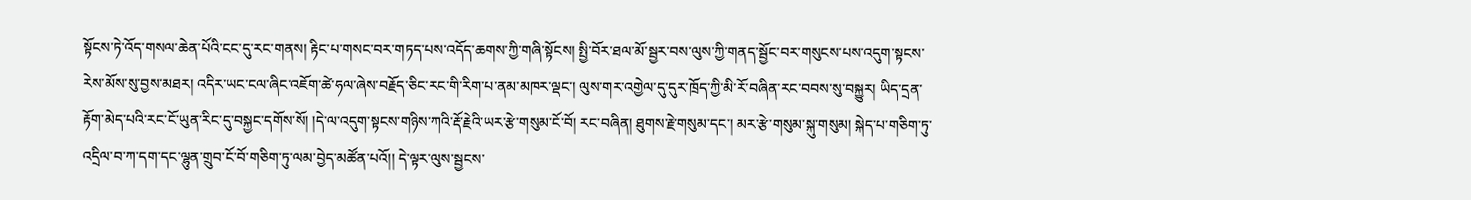སྟོངས་ཏེ་འོད་གསལ་ཆེན་པོའི་ངང་དུ་རང་གནས། རྟིང་པ་གསང་བར་གཏད་པས་འདོད་ཆགས་ཀྱི་གཞི་སྟོངས། སྤྱི་བོར་ཐལ་མོ་སྦྱར་བས་ལུས་ཀྱི་གནད་སྦྱོང་བར་གསུངས་པས་འདུག་སྟངས་རེས་མོས་སུ་བྱས་མཐར། འདིར་ཡང་ངལ་ཞིང་འཇོག་ཚེ་ཧལ་ཞེས་བརྗོད་ཅིང་རང་གི་རིག་པ་ནམ་མཁར་ལྡང་། ལུས་གར་འགྱེལ་དུ་དུར་ཁྲོད་ཀྱི་མི་རོ་བཞིན་རང་བབས་སུ་བསྐྱུར། ཡིད་དྲན་རྟོག་མེད་པའི་རང་ངོ་ཡུན་རིང་དུ་བསྐྱང་དགོས་སོ། །དེ་ལ་འདུག་སྟངས་གཉིས་ཀའི་རྡོ་རྗེའི་ཡར་རྩེ་གསུམ་ངོ་བོ། རང་བཞིན། ཐུགས་རྗེ་གསུམ་དང་། མར་རྩེ་གསུམ་སྐུ་གསུམ། སྐེད་པ་གཅིག་ཏུ་འདྲིལ་བ་ཀ་དག་དང་ལྷུན་གྲུབ་ངོ་བོ་གཅིག་ཏུ་ལམ་བྱེད་མཚོན་པའོ།། དེ་ལྟར་ལུས་སྦྱངས་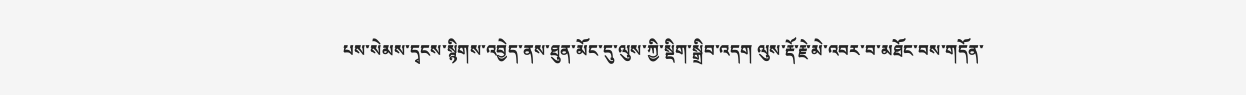པས་སེམས་དྭངས་སྙིགས་འབྱེད་ནས་ཐུན་མོང་དུ་ལུས་ཀྱི་སྡིག་སྒྲིབ་འདག ལུས་རྡོ་རྗེ་མེ་འབར་བ་མཐོང་བས་གདོན་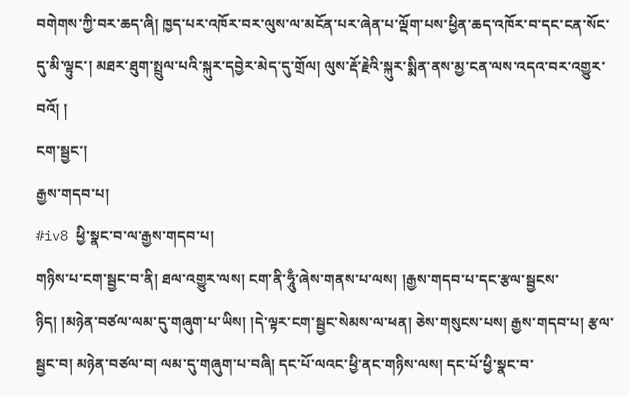བགེགས་ཀྱི་བར་ཆད་ཞི། ཁྱད་པར་འཁོར་བར་ལུས་ལ་མངོན་པར་ཞེན་པ་ལྡོག་པས་ཕྱིན་ཆད་འཁོར་བ་དང་ངན་སོང་དུ་མི་ལྟུང་། མཐར་ཐུག་སྤྲུལ་པའི་སྐུར་དབྱེར་མེད་དུ་གྲོལ། ལུས་རྡོ་རྗེའི་སྐུར་སྨིན་ནས་མྱ་ངན་ལས་འདའ་བར་འགྱུར་བའོ། །
ངག་སྦྱང་།
རྒྱས་གདབ་པ།
#iv8 ཕྱི་སྣང་བ་ལ་རྒྱས་གདབ་པ།
གཉིས་པ་ངག་སྦྱང་བ་ནི། ཐལ་འགྱུར་ལས། ངག་ནི་ཧཱུྃ་ཞེས་གནས་པ་ལས། །རྒྱས་གདབ་པ་དང་རྩལ་སྦྱངས་ཉིད། །མཉེན་བཙལ་ལམ་དུ་གཞུག་པ་ཡིས། །དེ་ལྟར་ངག་སྦྱང་སེམས་ལ་ཕན། ཅེས་གསུངས་པས། རྒྱས་གདབ་པ། རྩལ་སྦྱང་བ། མཉེན་བཙལ་བ། ལམ་དུ་གཞུག་པ་བཞི། དང་པོ་ལའང་ཕྱི་ནང་གཉིས་ལས། དང་པོ་ཕྱི་སྣང་བ་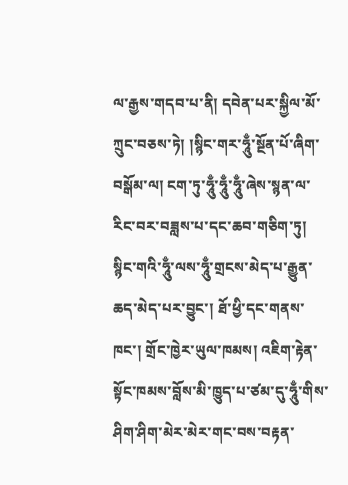ལ་རྒྱས་གདབ་པ་ནི། དབེན་པར་སྐྱིལ་མོ་ཀྲུང་བཅས་ཏེ། །སྙིང་གར་ཧཱུྃ་སྔོན་པོ་ཞིག་བསྒོམ་ལ། ངག་ཏུ་ཧཱུྃ་ཧཱུྃ་ཧཱུྃ་ཞེས་སྙན་ལ་རིང་བར་བཟླས་པ་དང་ཆབ་གཅིག་ཏུ། སྙིང་གའི་ཧཱུྃ་ལས་ཧཱུྃ་གྲངས་མེད་པ་རྒྱུན་ཆད་མེད་པར་བྱུང་། ཐོ་ཕྱི་དང་གནས་ཁང་། གྲོང་ཁྱེར་ཡུལ་ཁམས། འཇིག་རྟེན་སྟོང་ཁམས་བློས་མི་ཁྱུད་པ་ཙམ་དུ་ཧཱུྃ་གིས་ཤིག་ཤིག་མེར་མེར་གང་བས་བརྟན་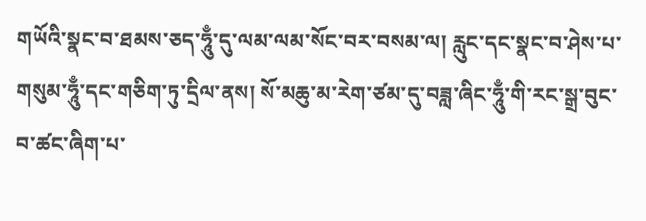གཡོའི་སྣང་བ་ཐམས་ཅད་ཧཱུྃ་དུ་ལམ་ལམ་སོང་བར་བསམ་ལ། རླུང་དང་སྣང་བ་ཤེས་པ་གསུམ་ཧཱུྃ་དང་གཅིག་ཏུ་དྲིལ་ནས། སོ་མཆུ་མ་རེག་ཙམ་དུ་བཟླ་ཞིང་ཧཱུྃ་གི་རང་སྒྲ་བུང་བ་ཚང་ཞིག་པ་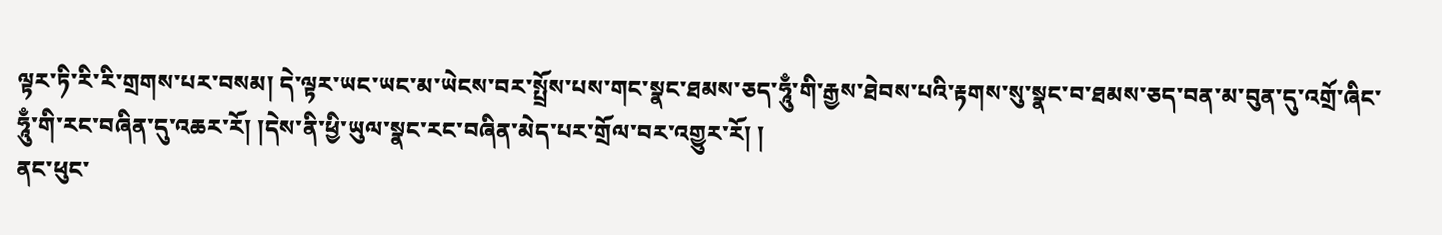ལྟར་ཏི་རི་རི་གྲགས་པར་བསམ། དེ་ལྟར་ཡང་ཡང་མ་ཡེངས་བར་སྤྲོས་པས་གང་སྣང་ཐམས་ཅད་ཧཱུྃ་གི་རྒྱས་ཐེབས་པའི་རྟགས་སུ་སྣང་བ་ཐམས་ཅད་བན་མ་བུན་དུ་འགྲོ་ཞིང་ཧཱུྃ་གི་རང་བཞིན་དུ་འཆར་རོ། །དེས་ནི་ཕྱི་ཡུལ་སྣང་རང་བཞིན་མེད་པར་གྲོལ་བར་འགྱུར་རོ། །
ནང་ཕུང་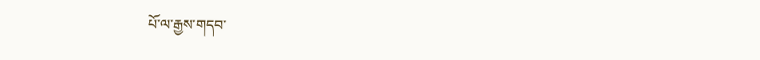པོ་ལ་རྒྱས་གདབ་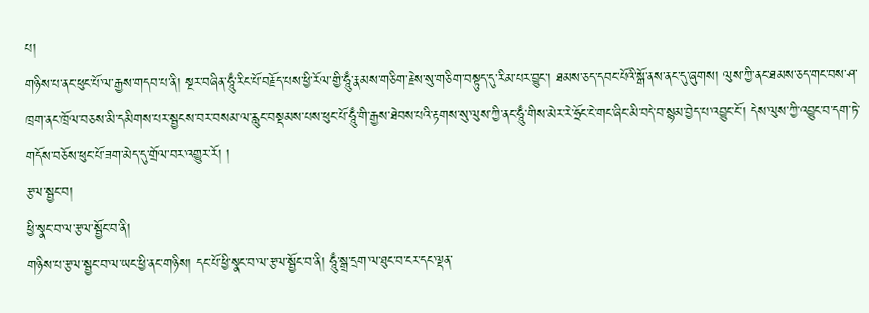པ།
གཉིས་པ་ནང་ཕུང་པོ་ལ་རྒྱས་གདབ་པ་ནི། སྔར་བཞིན་ཧཱུྃ་རིང་པོ་བརྗོད་པས་ཕྱི་རོལ་གྱི་ཧཱུྃ་རྣམས་གཅིག་རྗེས་སུ་གཅིག་བསྟུད་དུ་རིམ་པར་བྱུང་། ཐམས་ཅད་དབང་པོའི་སྒོ་ནས་ནང་དུ་ཞུགས། ལུས་ཀྱི་ནང་ཐམས་ཅད་གང་བས་ཤ་ཁྲག་ནང་ཁྲོལ་བཅས་མི་དམིགས་པར་སྦྱངས་བར་བསམ་ལ་རླུང་བསྡམས་པས་ཕུང་པོ་ཧཱུྃ་གི་རྒྱས་ཐེབས་པའི་རྟགས་སུ་ལུས་ཀྱི་ནང་ཧཱུྃ་གིས་མེར་རེ་ཧྲོང་ངེ་གང་ཞིང་མི་བདེ་བ་སྙམ་བྱེད་པ་འབྱུང་ངོ་། དེས་ལུས་ཀྱི་འབྱུང་བ་དག་ཏེ་གདོས་བཅོས་ཕུང་པོ་ཟག་མེད་དུ་གྲོལ་བར་འགྱུར་རོ། །
རྩལ་སྦྱང་བ།
ཕྱི་སྣང་བ་ལ་རྩལ་སྦྱོང་བ་ནི།
གཉིས་པ་རྩལ་སྦྱང་བ་ལ་ཡང་ཕྱི་ནང་གཉིས། དང་པོ་ཕྱི་སྣང་བ་ལ་རྩལ་སྦྱོང་བ་ནི། ཧཱུྃ་སྒྲ་དྲག་ལ་ཐུང་བ་ངར་དང་ལྡན་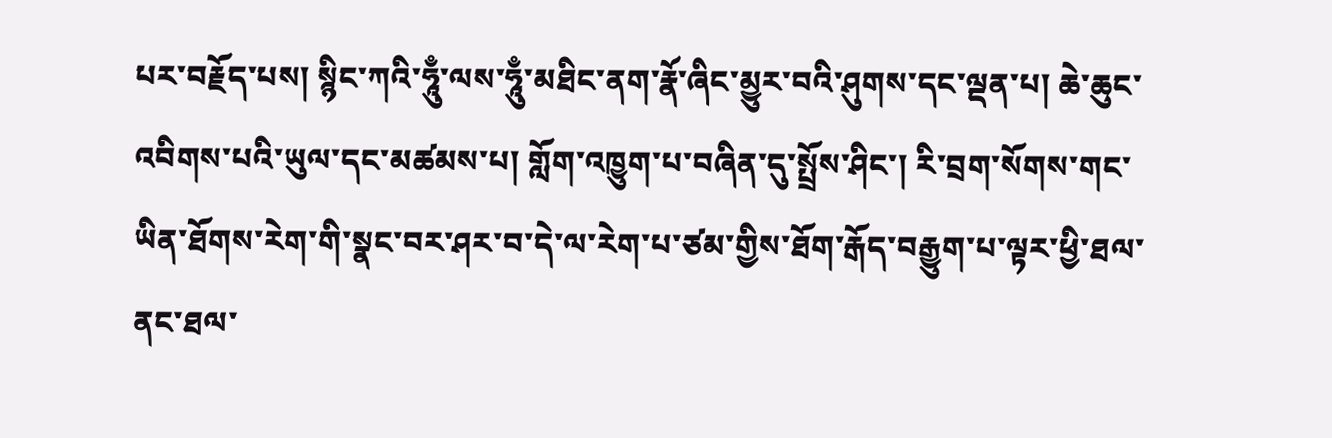པར་བརྗོད་པས། སྙིང་ཀའི་ཧཱུྃ་ལས་ཧཱུྃ་མཐིང་ནག་རྣོ་ཞིང་མྱུར་བའི་ཤུགས་དང་ལྡན་པ། ཆེ་ཆུང་འབིགས་པའི་ཡུལ་དང་མཚམས་པ། གློག་འཁྱུག་པ་བཞིན་དུ་སྤྲོས་ཤིང་། རི་བྲག་སོགས་གང་ཡིན་ཐོགས་རེག་གི་སྣང་བར་ཤར་བ་དེ་ལ་རེག་པ་ཙམ་གྱིས་ཐོག་རྒོད་བརྒྱུག་པ་ལྟར་ཕྱི་ཐལ་ནང་ཐལ་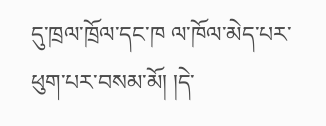དུ་ཁྲལ་ཁྲོལ་དང་ཁ ལ་ཁོལ་མེད་པར་ཕུག་པར་བསམ་མོ། །དེ་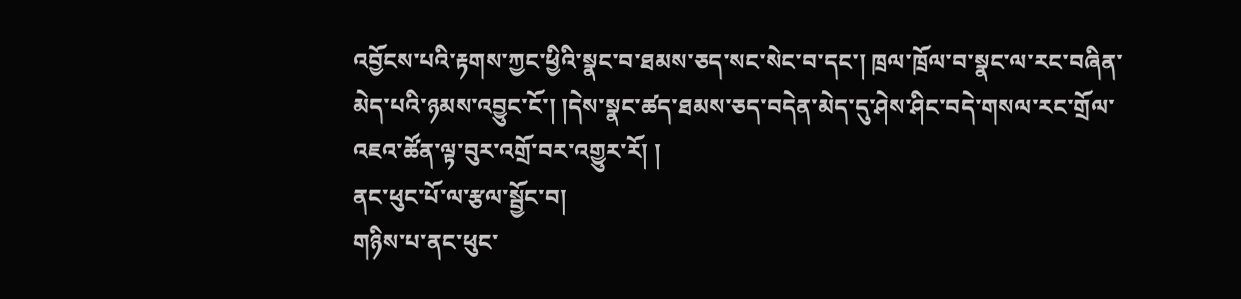འབྱོངས་པའི་རྟགས་ཀྱང་ཕྱིའི་སྣང་བ་ཐམས་ཅད་སང་སེང་བ་དང་། ཁྲལ་ཁྲོལ་བ་སྣང་ལ་རང་བཞིན་མེད་པའི་ཉམས་འབྱུང་ངོ་། །དེས་སྣང་ཚད་ཐམས་ཅད་བདེན་མེད་དུ་ཤེས་ཤིང་བདེ་གསལ་རང་གྲོལ་འཇའ་ཚོན་ལྟ་བུར་འགྲོ་བར་འགྱུར་རོ། །
ནང་ཕུང་པོ་ལ་རྩལ་སྦྱོང་བ།
གཉིས་པ་ནང་ཕུང་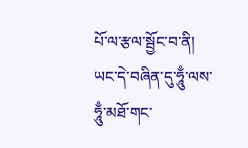པོ་ལ་རྩལ་སྦྱོང་བ་ནི། ཡང་དེ་བཞིན་དུ་ཧཱུྃ་ལས་ཧཱུྃ་མཐོ་གང་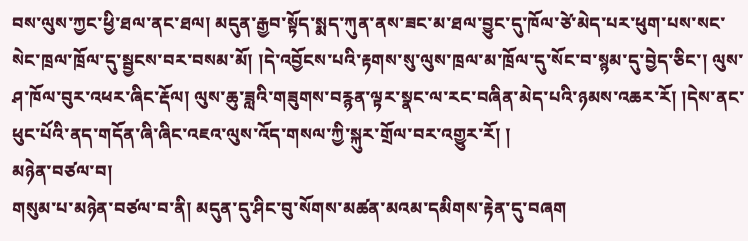བས་ལུས་ཀྱང་ཕྱི་ཐལ་ནང་ཐལ། མདུན་རྒྱབ་སྟོད་སྨད་ཀུན་ནས་ཟང་མ་ཐལ་བྱུང་དུ་ཁོལ་ཙེ་མེད་པར་ཕུག་པས་སང་སེང་ཁྲལ་ཁྲོལ་དུ་སྦྱངས་བར་བསམ་མོ། །དེ་འབྱོངས་པའི་རྟགས་སུ་ལུས་ཁྲལ་མ་ཁྲོལ་དུ་སོང་བ་སྙམ་དུ་བྱེད་ཅིང་། ལུས་ཤ་ཁོལ་བུར་འཕར་ཞིང་རྡོལ། ལུས་ཆུ་ཟླའི་གཟུགས་བརྙན་ལྟར་སྣང་ལ་རང་བཞིན་མེད་པའི་ཉམས་འཆར་རོ། །དེས་ནང་ཕུང་པོའི་ནད་གདོན་ཞི་ཞིང་འཇའ་ལུས་འོད་གསལ་ཀྱི་སྐུར་གྲོལ་བར་འགྱུར་རོ། །
མཉེན་བཙལ་བ།
གསུམ་པ་མཉེན་བཙལ་བ་ནི། མདུན་དུ་ཤིང་བུ་སོགས་མཚན་མའམ་དམིགས་རྟེན་དུ་བཞག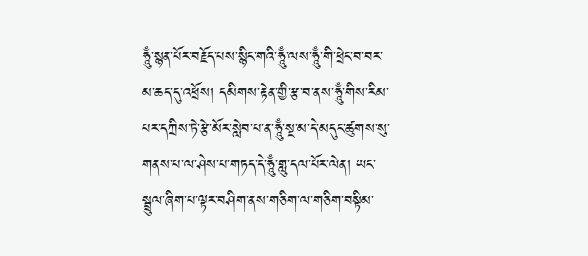ཧཱུྃ་སྙན་པོར་བརྗོད་པས་སྙིང་གའི་ཧཱུྃ་ལས་ཧཱུྃ་གི་ཕྲེང་བ་བར་མ་ཆད་དུ་འཕྲོས། དམིགས་རྟེན་གྱི་རྩ་བ་ནས་ཧཱུྃ་གིས་རིམ་པར་དཀྲིས་ཏེ་རྩེ་མོར་སླེབ་པ་ན་ཧཱུྃ་སྔ་མ་དེ་མདུང་ཚུགས་སུ་གནས་པ་ལ་ཤེས་པ་གཏད་དེ་ཧཱུྃ་གླུ་དལ་པོར་ལེན། ཡང་སྦྲུལ་ཞིག་པ་ལྟར་བཤིག་ནས་གཅིག་ལ་གཅིག་བསྟིམ་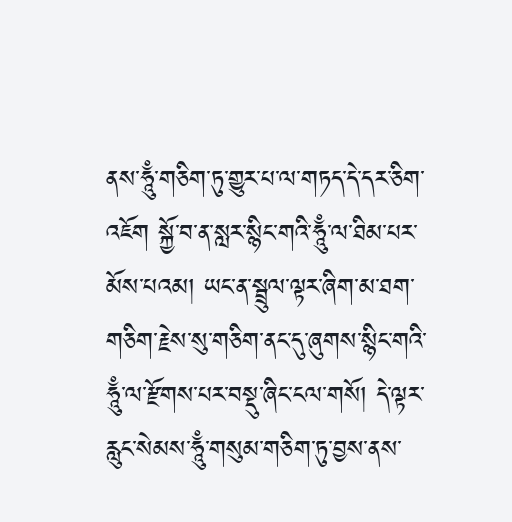ནས་ཧཱུྃ་གཅིག་ཏུ་གྱུར་པ་ལ་གཏད་དེ་དར་ཅིག་འཇོག སྐྱོ་བ་ན་སླར་སྙིང་གའི་ཧཱུྃ་ལ་ཐིམ་པར་མོས་པའམ། ཡང་ན་སྦྲུལ་ལྟར་ཞིག་མ་ཐག་གཅིག་རྗེས་སུ་གཅིག་ནང་དུ་ཞུགས་སྙིང་གའི་ཧཱུྃ་ལ་རྫོགས་པར་བསྡུ་ཞིང་ངལ་གསོ། དེ་ལྟར་རླུང་སེམས་ཧཱུྃ་གསུམ་གཅིག་ཏུ་བྱས་ནས་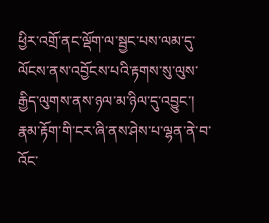ཕྱིར་འགྲོ་ནང་ལྡོག་ལ་སྦྱང་པས་ལམ་དུ་ལོངས་ནས་འབྱོངས་པའི་རྟགས་སུ་ལུས་རྒྱིད་ལུགས་ནས་ཉལ་མ་ཉིལ་དུ་འབྱུང་། རྣམ་རྟོག་གི་ངར་ཞི་ནས་ཤེས་པ་ལྷན་ནེ་བ་འོང་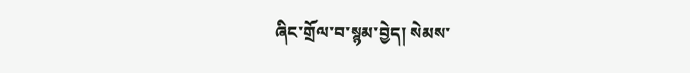ཞིང་གྲོལ་བ་སྙམ་བྱེད། སེམས་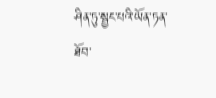ཤིན་ཏུ་སྦྱང་པའི་ཡོན་ཏན་ཐོབ་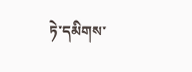ཏེ་དམིགས་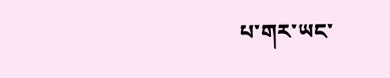པ་གར་ཡང་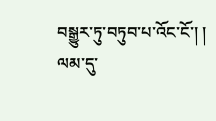བསྒྱུར་ཏུ་བཏུབ་པ་འོང་ངོ་། །
ལམ་དུ་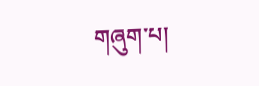གཞུག་པ།